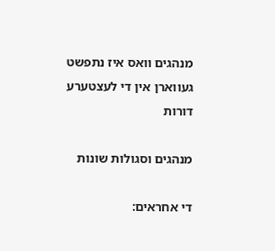מנהגים וואס איז נתפשט געווארן אין די לעצטערע דורות

מנהגים וסגולות שונות

די אחראים: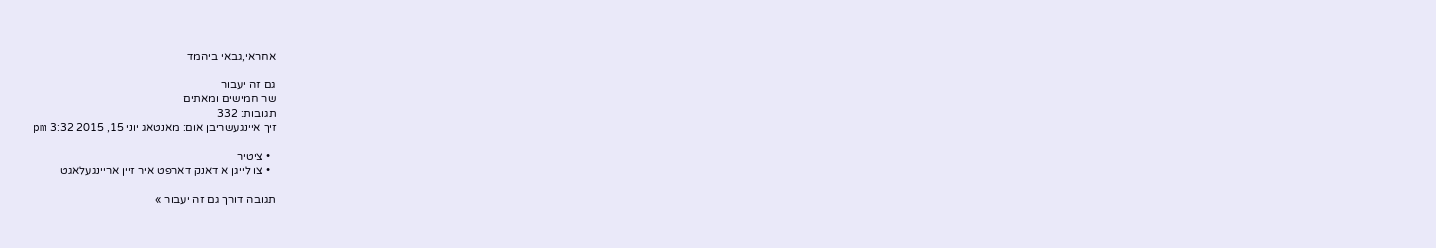אחראי,גבאי ביהמד

גם זה יעבור
שר חמישים ומאתים
תגובות: 332
זיך איינגעשריבן אום: מאנטאג יוני 15, 2015 3:32 pm

  • ציטיר
  • צו לייגן א דאנק דארפט איר זיין אריינגעלאגט

תגובה דורך גם זה יעבור »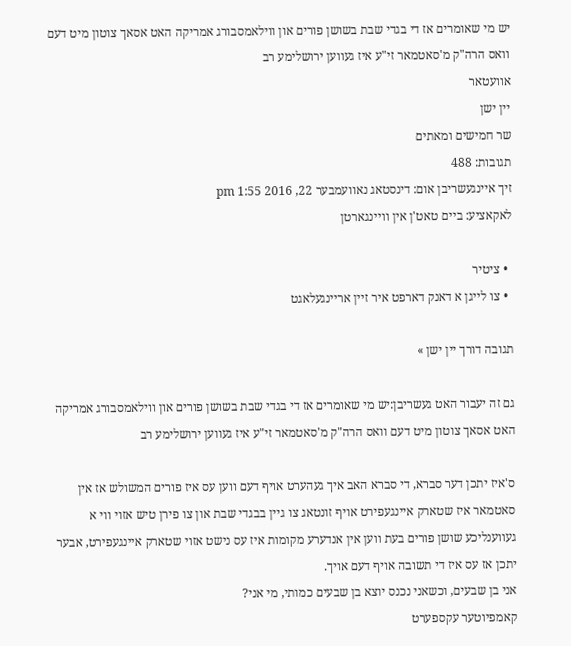יש מי שאומרים אז די בגדי שבת בשושן פורים און ווילאמסבורג אמריקה האט אסאך צוטון מיט דעם וואס הרה"ק מ'סאטמאר זי"ע איז געווען ירושלימע רב
אוועטאר
יין ישן
שר חמישים ומאתים
תגובות: 488
זיך איינגעשריבן אום: דינסטאג נאוועמבער 22, 2016 1:55 pm
לאקאציע: ביים טאט'ן אין וויינגארטן

  • ציטיר
  • צו לייגן א דאנק דארפט איר זיין אריינגעלאגט

תגובה דורך יין ישן »

גם זה יעבור האט געשריבן:יש מי שאומרים אז די בגדי שבת בשושן פורים און ווילאמסבורג אמריקה האט אסאך צוטון מיט דעם וואס הרה"ק מ'סאטמאר זי"ע איז געווען ירושלימע רב

ס'איז יתכן דער סברא, די סברא האב איך געהערט אויף דעם ווען עס איז פורים המשולש אז אין סאטמאר איז שטארק איינגעפירט אויף זונטאג צו גיין בבגדי שבת און צו פירן טיש אזוי ווי א געווענליכע שושן פורים בעת ווען אין אנדערע מקומות איז עס נישט אזוי שטארק איינגעפירט, אבער יתכן אז עס איז די תשובה אויף דעם אויך.
אני בן שבעים, וכשאני נכנס יוצא בן שבעים כמותי, מי אני?
קאמפיוטער עקספערט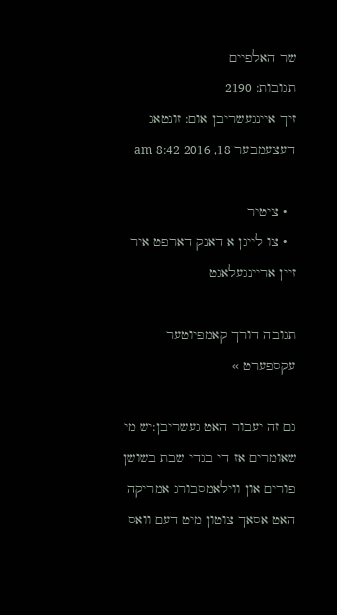שר האלפיים
תגובות: 2190
זיך איינגעשריבן אום: זונטאג דעצעמבער 18, 2016 8:42 am

  • ציטיר
  • צו לייגן א דאנק דארפט איר זיין אריינגעלאגט

תגובה דורך קאמפיוטער עקספערט »

גם זה יעבור האט געשריבן:יש מי שאומרים אז די בגדי שבת בשושן פורים און ווילאמסבורג אמריקה האט אסאך צוטון מיט דעם וואס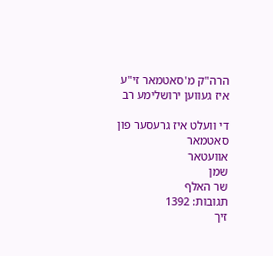הרה"ק מ'סאטמאר זי"ע איז געווען ירושלימע רב

די וועלט איז גרעסער פון סאטמאר
אוועטאר
שמן
שר האלף
תגובות: 1392
זיך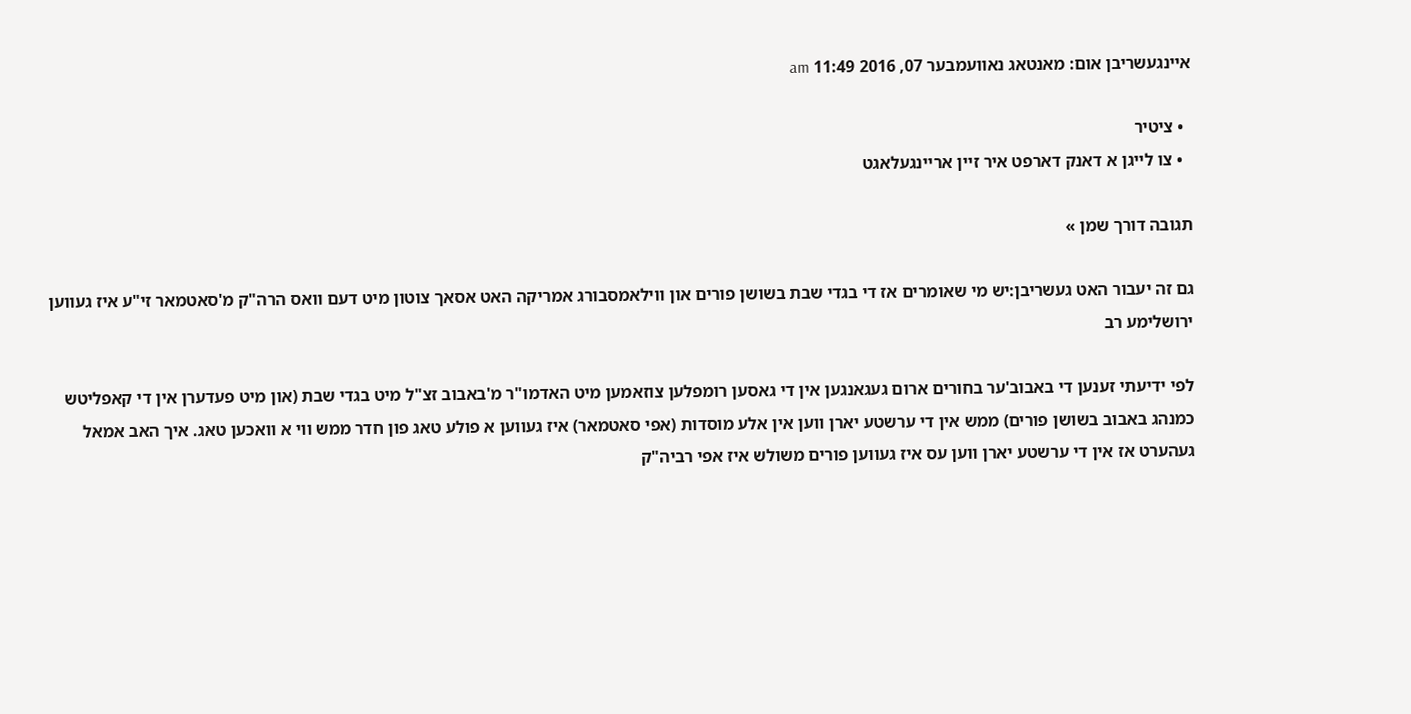איינגעשריבן אום: מאנטאג נאוועמבער 07, 2016 11:49 am

  • ציטיר
  • צו לייגן א דאנק דארפט איר זיין אריינגעלאגט

תגובה דורך שמן »

גם זה יעבור האט געשריבן:יש מי שאומרים אז די בגדי שבת בשושן פורים און ווילאמסבורג אמריקה האט אסאך צוטון מיט דעם וואס הרה"ק מ'סאטמאר זי"ע איז געווען ירושלימע רב

לפי ידיעתי זענען די באבוב'ער בחורים ארום געגאנגען אין די גאסען רומפלען צוזאמען מיט האדמו"ר מ'באבוב זצ"ל מיט בגדי שבת (און מיט פעדערן אין די קאפליטש כמנהג באבוב בשושן פורים) ממש אין די ערשטע יארן ווען אין אלע מוסדות (אפי סאטמאר) איז געווען א פולע טאג פון חדר ממש ווי א וואכען טאג. איך האב אמאל געהערט אז אין די ערשטע יארן ווען עס איז געווען פורים משולש איז אפי רביה"ק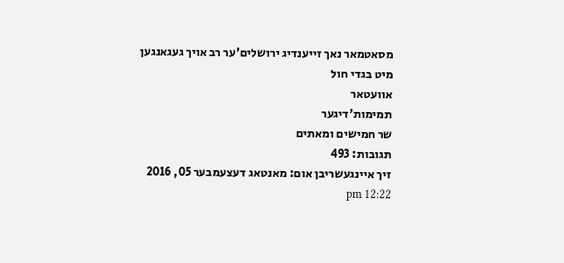מסאטמאר נאך זייענדיג ירושלים'ער רב אויך געגאנגען מיט בגדי חול
אוועטאר
תמימות'דיגער
שר חמישים ומאתים
תגובות: 493
זיך איינגעשריבן אום: מאנטאג דעצעמבער 05, 2016 12:22 pm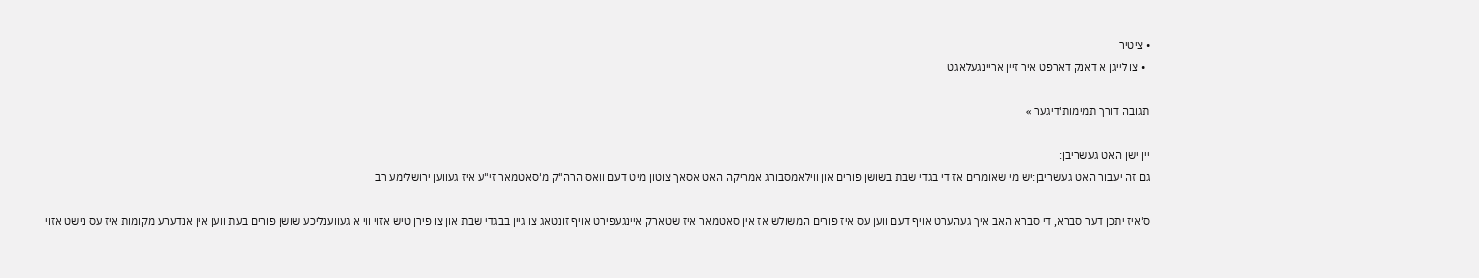• ציטיר
  • צו לייגן א דאנק דארפט איר זיין אריינגעלאגט

תגובה דורך תמימות'דיגער »

יין ישן האט געשריבן:
גם זה יעבור האט געשריבן:יש מי שאומרים אז די בגדי שבת בשושן פורים און ווילאמסבורג אמריקה האט אסאך צוטון מיט דעם וואס הרה"ק מ'סאטמאר זי"ע איז געווען ירושלימע רב

ס'איז יתכן דער סברא, די סברא האב איך געהערט אויף דעם ווען עס איז פורים המשולש אז אין סאטמאר איז שטארק איינגעפירט אויף זונטאג צו גיין בבגדי שבת און צו פירן טיש אזוי ווי א געווענליכע שושן פורים בעת ווען אין אנדערע מקומות איז עס נישט אזוי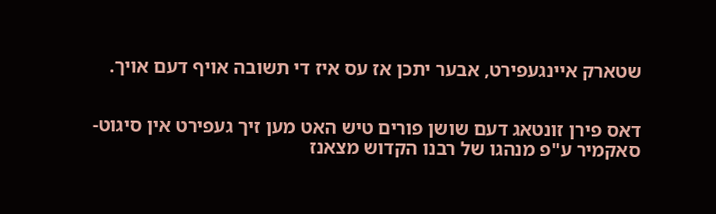שטארק איינגעפירט, אבער יתכן אז עס איז די תשובה אויף דעם אויך.


דאס פירן זונטאג דעם שושן פורים טיש האט מען זיך געפירט אין סיגוט-סאקמיר ע"פ מנהגו של רבנו הקדוש מצאנז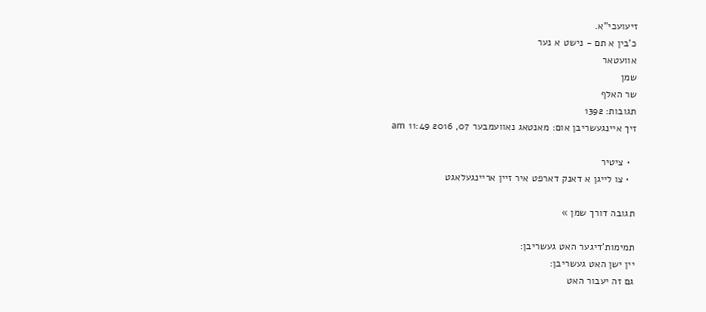זיעועכי"א.
כ'בין א תם - נישט א נער
אוועטאר
שמן
שר האלף
תגובות: 1392
זיך איינגעשריבן אום: מאנטאג נאוועמבער 07, 2016 11:49 am

  • ציטיר
  • צו לייגן א דאנק דארפט איר זיין אריינגעלאגט

תגובה דורך שמן »

תמימות'דיגער האט געשריבן:
יין ישן האט געשריבן:
גם זה יעבור האט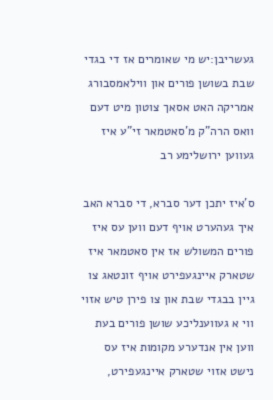געשריבן:יש מי שאומרים אז די בגדי שבת בשושן פורים און ווילאמסבורג אמריקה האט אסאך צוטון מיט דעם וואס הרה"ק מ'סאטמאר זי"ע איז געווען ירושלימע רב

ס'איז יתכן דער סברא, די סברא האב איך געהערט אויף דעם ווען עס איז פורים המשולש אז אין סאטמאר איז שטארק איינגעפירט אויף זונטאג צו גיין בבגדי שבת און צו פירן טיש אזוי ווי א געווענליכע שושן פורים בעת ווען אין אנדערע מקומות איז עס נישט אזוי שטארק איינגעפירט,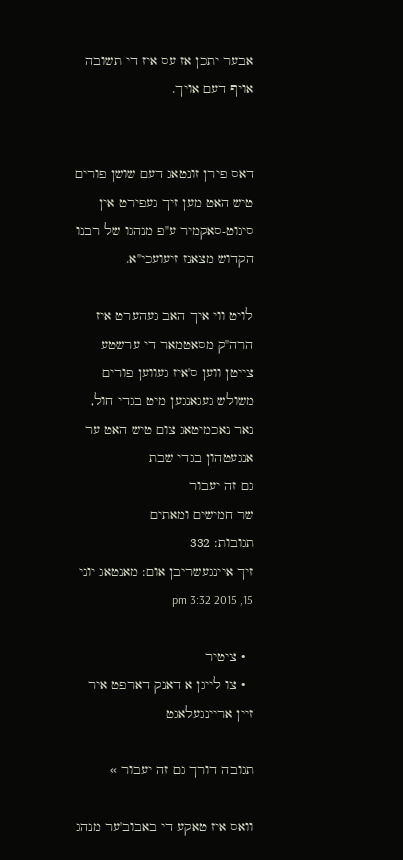אבער יתכן אז עס איז די תשובה אויף דעם אויך.


דאס פירן זונטאג דעם שושן פורים טיש האט מען זיך געפירט אין סיגוט-סאקמיר ע"פ מנהגו של רבנו הקדוש מצאנז זיעועכי"א.

לויט ווי איך האב געהערט איז הרה"ק מסאטמאר די ערשטע צייטן ווען ס'איז געווען פורים משולש געגאנגען מיט בגדי חול, נאר נאכמיטאג צום טיש האט ער אנגעטהון בגדי שבת
גם זה יעבור
שר חמישים ומאתים
תגובות: 332
זיך איינגעשריבן אום: מאנטאג יוני 15, 2015 3:32 pm

  • ציטיר
  • צו לייגן א דאנק דארפט איר זיין אריינגעלאגט

תגובה דורך גם זה יעבור »

וואס איז טאקע די באבוב'ער מנהג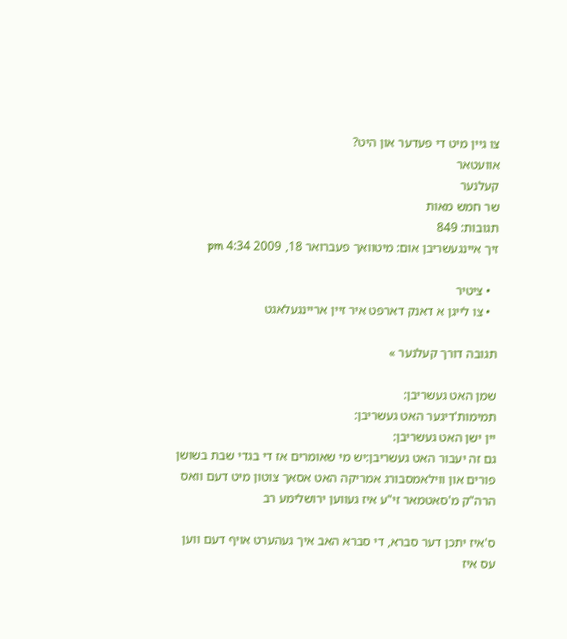צו גיין מיט די פעדער און היט?
אוועטאר
קעלנער
שר חמש מאות
תגובות: 849
זיך איינגעשריבן אום: מיטוואך פעברואר 18, 2009 4:34 pm

  • ציטיר
  • צו לייגן א דאנק דארפט איר זיין אריינגעלאגט

תגובה דורך קעלנער »

שמן האט געשריבן:
תמימות'דיגער האט געשריבן:
יין ישן האט געשריבן:
גם זה יעבור האט געשריבן:יש מי שאומרים אז די בגדי שבת בשושן פורים און ווילאמסבורג אמריקה האט אסאך צוטון מיט דעם וואס הרה"ק מ'סאטמאר זי"ע איז געווען ירושלימע רב

ס'איז יתכן דער סברא, די סברא האב איך געהערט אויף דעם ווען עס איז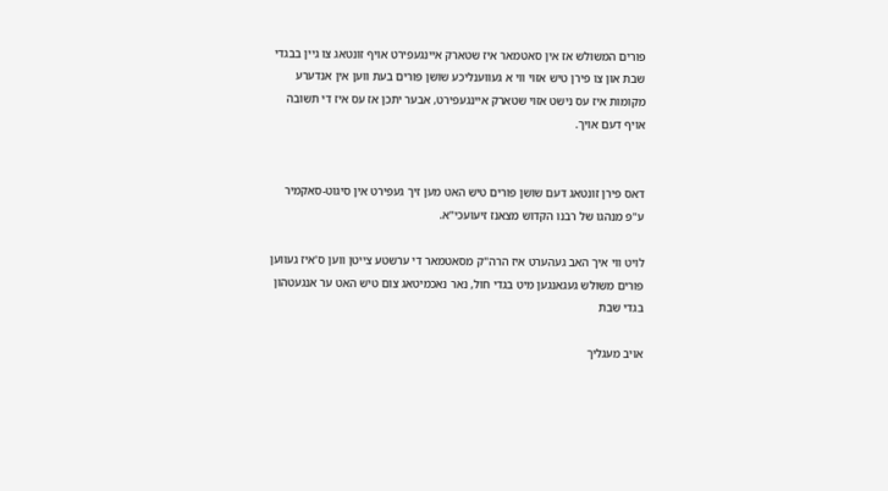פורים המשולש אז אין סאטמאר איז שטארק איינגעפירט אויף זונטאג צו גיין בבגדי שבת און צו פירן טיש אזוי ווי א געווענליכע שושן פורים בעת ווען אין אנדערע מקומות איז עס נישט אזוי שטארק איינגעפירט, אבער יתכן אז עס איז די תשובה אויף דעם אויך.


דאס פירן זונטאג דעם שושן פורים טיש האט מען זיך געפירט אין סיגוט-סאקמיר ע"פ מנהגו של רבנו הקדוש מצאנז זיעועכי"א.

לויט ווי איך האב געהערט איז הרה"ק מסאטמאר די ערשטע צייטן ווען ס'איז געווען פורים משולש געגאנגען מיט בגדי חול, נאר נאכמיטאג צום טיש האט ער אנגעטהון בגדי שבת

אויב מעגליך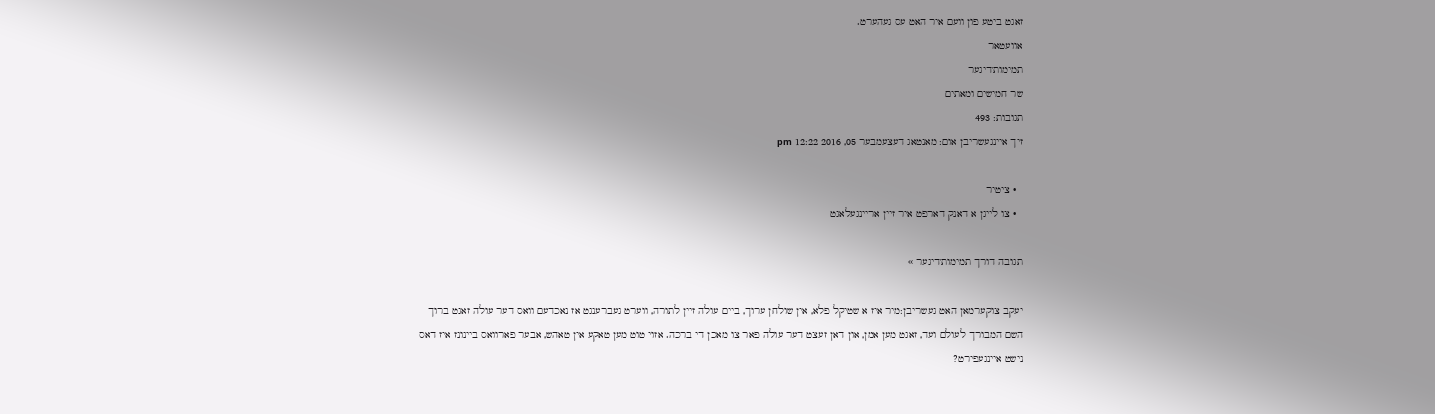זאגט ביטע פון וועם איר האט עס געהערט.
אוועטאר
תמימות'דיגער
שר חמישים ומאתים
תגובות: 493
זיך איינגעשריבן אום: מאנטאג דעצעמבער 05, 2016 12:22 pm

  • ציטיר
  • צו לייגן א דאנק דארפט איר זיין אריינגעלאגט

תגובה דורך תמימות'דיגער »

יעקב צוקערמאן האט געשריבן:מיר איז א שטיקל פלא, אין שולחן ערוך, ביים עולה זיין לתורה, ווערט געברענגט אז נאכדעם וואס דער עולה זאגט ברוך השם המבורך לעולם ועד, זאגט מען אמן, און דאן זעצט דער עולה פאר צו מאכן די ברכה. אזוי טוט מען טאקע אין טאהש, אבער פארוואס ביינונז איז דאס נישט איינגעפירט?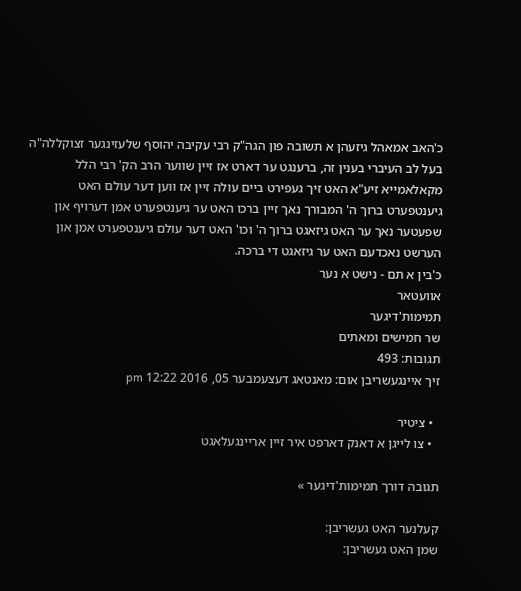כ'האב אמאהל גיזעהן א תשובה פון הגה"ק רבי עקיבה יהוסף שלעזינגער זצוקללה"ה בעל לב העיברי בענין זה, ברענגט ער דארט אז זיין שווער הרב הק' רבי הלל מקאלאמייא זיע"א האט זיך געפירט ביים עולה זיין אז ווען דער עולם האט גיענטפערט ברוך ה' המבורך נאך זיין ברכו האט ער גיענטפערט אמן דערויף און שפעטער נאך ער האט גיזאגט ברוך ה' וכו' האט דער עולם גיענטפערט אמן און הערשט נאכדעם האט ער גיזאגט די ברכה.
כ'בין א תם - נישט א נער
אוועטאר
תמימות'דיגער
שר חמישים ומאתים
תגובות: 493
זיך איינגעשריבן אום: מאנטאג דעצעמבער 05, 2016 12:22 pm

  • ציטיר
  • צו לייגן א דאנק דארפט איר זיין אריינגעלאגט

תגובה דורך תמימות'דיגער »

קעלנער האט געשריבן:
שמן האט געשריבן: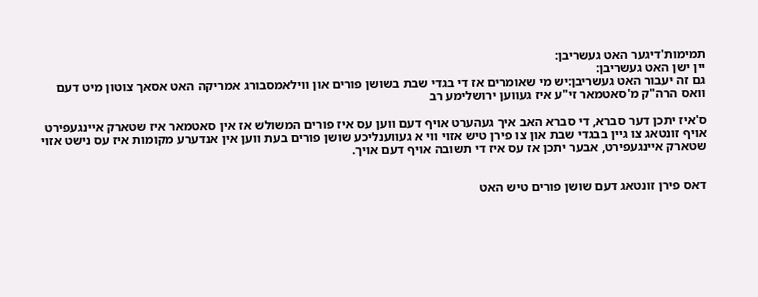תמימות'דיגער האט געשריבן:
יין ישן האט געשריבן:
גם זה יעבור האט געשריבן:יש מי שאומרים אז די בגדי שבת בשושן פורים און ווילאמסבורג אמריקה האט אסאך צוטון מיט דעם וואס הרה"ק מ'סאטמאר זי"ע איז געווען ירושלימע רב

ס'איז יתכן דער סברא, די סברא האב איך געהערט אויף דעם ווען עס איז פורים המשולש אז אין סאטמאר איז שטארק איינגעפירט אויף זונטאג צו גיין בבגדי שבת און צו פירן טיש אזוי ווי א געווענליכע שושן פורים בעת ווען אין אנדערע מקומות איז עס נישט אזוי שטארק איינגעפירט, אבער יתכן אז עס איז די תשובה אויף דעם אויך.


דאס פירן זונטאג דעם שושן פורים טיש האט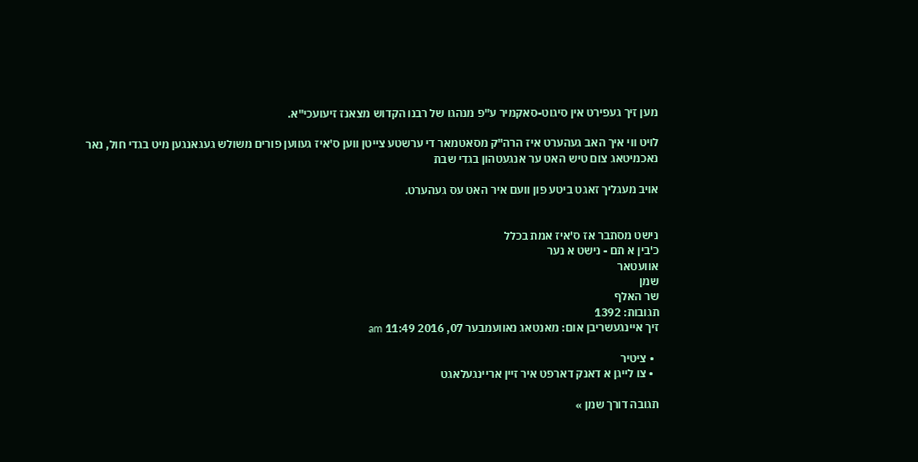מען זיך געפירט אין סיגוט-סאקמיר ע"פ מנהגו של רבנו הקדוש מצאנז זיעועכי"א.

לויט ווי איך האב געהערט איז הרה"ק מסאטמאר די ערשטע צייטן ווען ס'איז געווען פורים משולש געגאנגען מיט בגדי חול, נאר נאכמיטאג צום טיש האט ער אנגעטהון בגדי שבת

אויב מעגליך זאגט ביטע פון וועם איר האט עס געהערט.


נישט מסתבר אז ס'איז אמת בכלל
כ'בין א תם - נישט א נער
אוועטאר
שמן
שר האלף
תגובות: 1392
זיך איינגעשריבן אום: מאנטאג נאוועמבער 07, 2016 11:49 am

  • ציטיר
  • צו לייגן א דאנק דארפט איר זיין אריינגעלאגט

תגובה דורך שמן »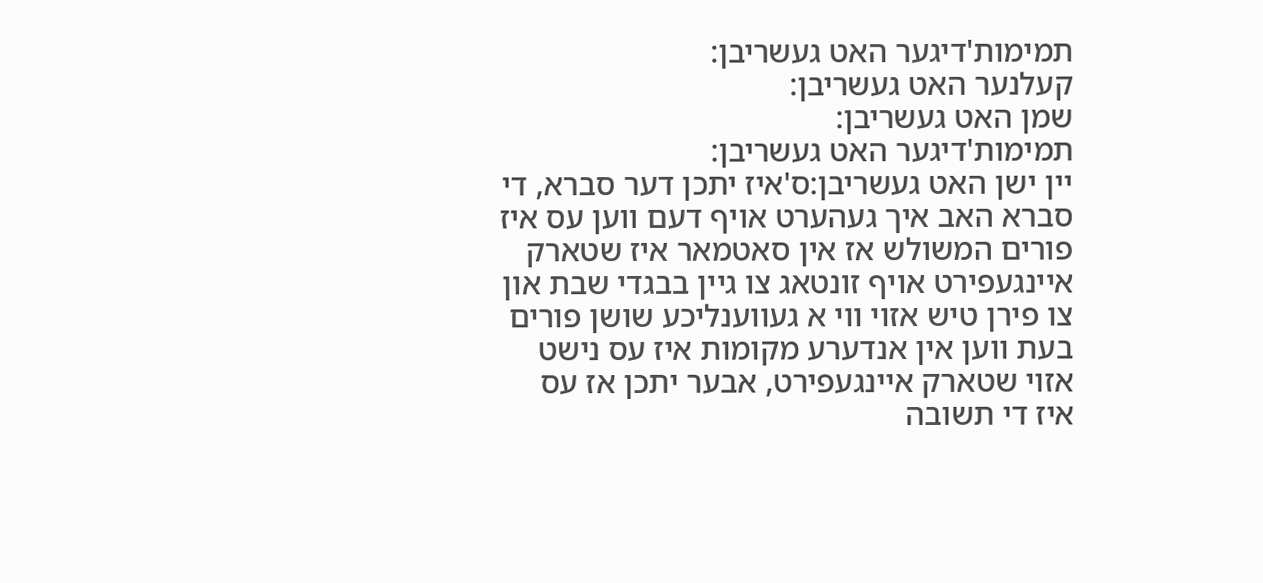תמימות'דיגער האט געשריבן:
קעלנער האט געשריבן:
שמן האט געשריבן:
תמימות'דיגער האט געשריבן:
יין ישן האט געשריבן:ס'איז יתכן דער סברא, די סברא האב איך געהערט אויף דעם ווען עס איז פורים המשולש אז אין סאטמאר איז שטארק איינגעפירט אויף זונטאג צו גיין בבגדי שבת און צו פירן טיש אזוי ווי א געווענליכע שושן פורים בעת ווען אין אנדערע מקומות איז עס נישט אזוי שטארק איינגעפירט, אבער יתכן אז עס איז די תשובה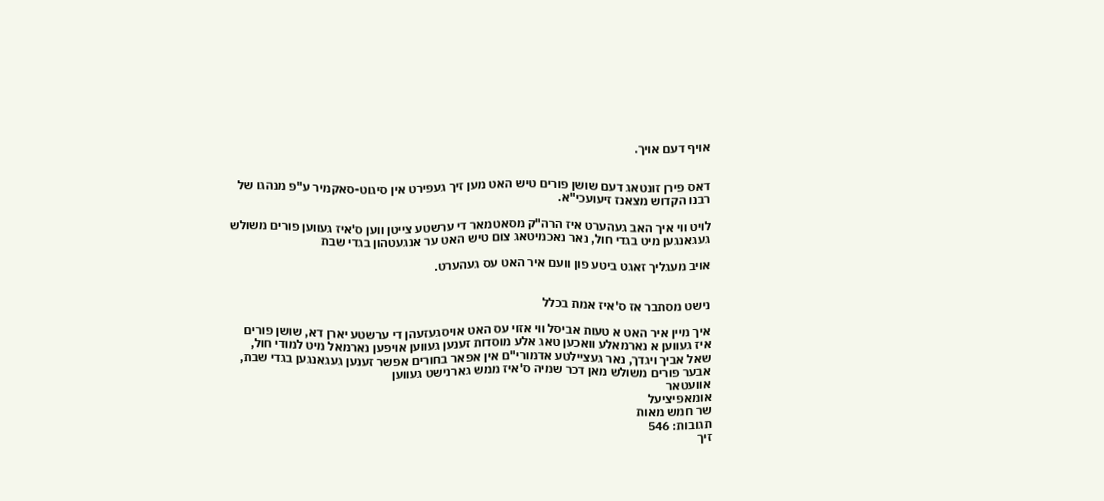אויף דעם אויך.


דאס פירן זונטאג דעם שושן פורים טיש האט מען זיך געפירט אין סיגוט-סאקמיר ע"פ מנהגו של רבנו הקדוש מצאנז זיעועכי"א.

לויט ווי איך האב געהערט איז הרה"ק מסאטמאר די ערשטע צייטן ווען ס'איז געווען פורים משולש געגאנגען מיט בגדי חול, נאר נאכמיטאג צום טיש האט ער אנגעטהון בגדי שבת

אויב מעגליך זאגט ביטע פון וועם איר האט עס געהערט.


נישט מסתבר אז ס'איז אמת בכלל

איך מיין איר האט א טעות אביסל ווי אזוי עס האט אויסגעזעהן די ערשטע יארן דא, שושן פורים איז געווען א נארמאלע וואכען טאג אלע מוסדות זענען געווען אויפען נארמאל מיט למודי חול, שאל אביך ויגדך, נאר געציילטע אדמורי"ם אין אפאר בחורים אפשר זענען געגאנגען בגדי שבת, אבער פורים משולש מאן דכר שמיה ס'איז ממש גארנישט געווען
אוועטאר
אומאפיציעל
שר חמש מאות
תגובות: 546
זיך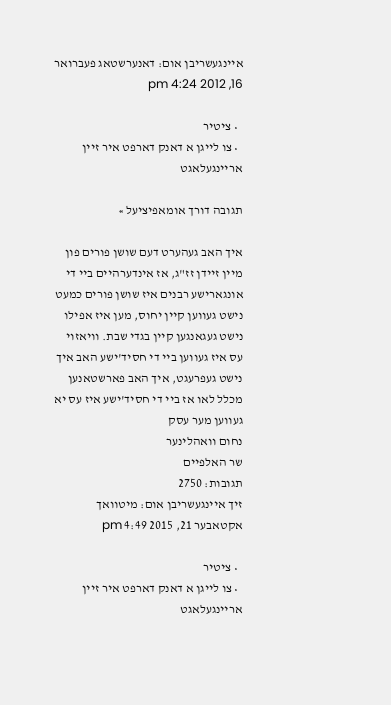איינגעשריבן אום: דאנערשטאג פעברואר 16, 2012 4:24 pm

  • ציטיר
  • צו לייגן א דאנק דארפט איר זיין אריינגעלאגט

תגובה דורך אומאפיציעל »

איך האב געהערט דעם שושן פורים פון מיין זיידן זז"ג, אז אינדערהיים ביי די אונגארישע רבנים איז שושן פורים כמעט נישט געווען קיין יחוס, מען איז אפילו נישט געגאנגען קיין בגדי שבת. וויאזוי עס איז געווען ביי די חסיד'ישע האב איך נישט געפרעגט, איך האב פארשטאנען מכלל לאו אז ביי די חסיד'ישע איז עס יא געווען מער עסק
נחום וואהלינער
שר האלפיים
תגובות: 2750
זיך איינגעשריבן אום: מיטוואך אקטאבער 21, 2015 4:49 pm

  • ציטיר
  • צו לייגן א דאנק דארפט איר זיין אריינגעלאגט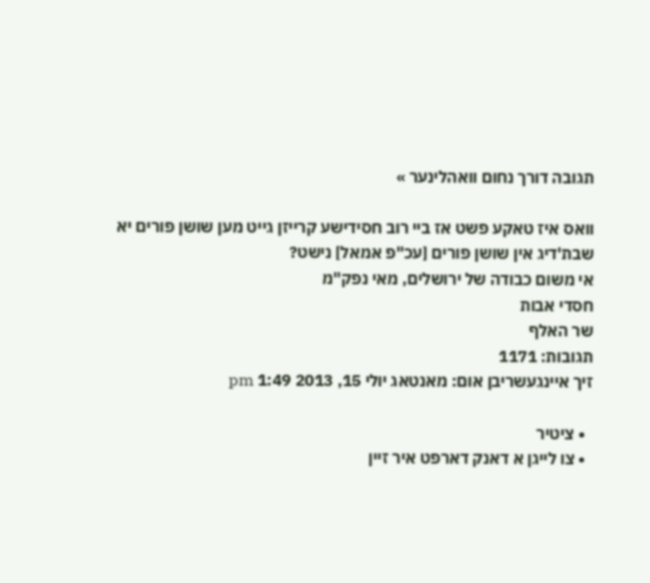תגובה דורך נחום וואהלינער »

וואס איז טאקע פשט אז ביי רוב חסידישע קרייזן גייט מען שושן פורים יא שבת'דיג אין שושן פורים [עכ"פ אמאל] נישט?
אי משום כבודה של ירושלים, מאי נפק"מ
חסדי אבות
שר האלף
תגובות: 1171
זיך איינגעשריבן אום: מאנטאג יולי 15, 2013 1:49 pm

  • ציטיר
  • צו לייגן א דאנק דארפט איר זיין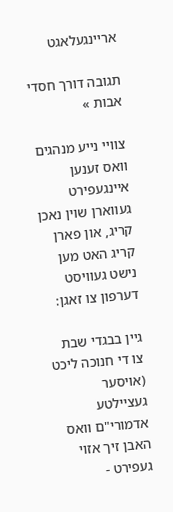אריינגעלאגט

תגובה דורך חסדי אבות »

צוויי נייע מנהגים וואס זענען איינגעפירט געווארן שוין נאכן קריג, און פארן קריג האט מען נישט געוויסט דערפון צו זאגן:

גיין בבגדי שבת צו די חנוכה ליכט (אויסער געציילטע אדמורי"ם וואס האבן זיך אזוי געפירט -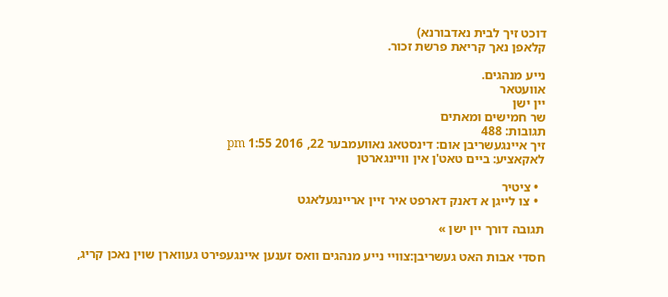דוכט זיך לבית נאדבורנא)
קלאפן נאך קריאת פרשת זכור.

נייע מנהגים.
אוועטאר
יין ישן
שר חמישים ומאתים
תגובות: 488
זיך איינגעשריבן אום: דינסטאג נאוועמבער 22, 2016 1:55 pm
לאקאציע: ביים טאט'ן אין וויינגארטן

  • ציטיר
  • צו לייגן א דאנק דארפט איר זיין אריינגעלאגט

תגובה דורך יין ישן »

חסדי אבות האט געשריבן:צוויי נייע מנהגים וואס זענען איינגעפירט געווארן שוין נאכן קריג,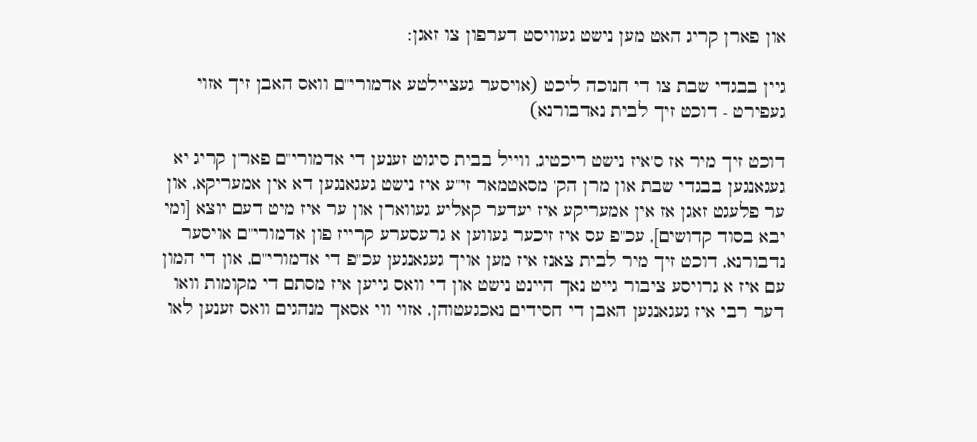און פארן קריג האט מען נישט געוויסט דערפון צו זאגן:

גיין בבגדי שבת צו די חנוכה ליכט (אויסער געציילטע אדמורי"ם וואס האבן זיך אזוי געפירט - דוכט זיך לבית נאדבורנא)

דוכט זיך מיר אז ס'איז נישט ריכטיג, ווייל בבית סיגוט זענען די אדמורי"ם פאר'ן קריג יא געגאנגען בבגדי שבת און מרן הק' מסאטמאר זי"ע איז נישט געגאנגען דא אין אמעריקא, און ער פלעגט זאגן אז אין אמעריקע איז יעדער קאליע געווארן און ער איז מיט דעם יוצא [ומי יבא בסוד קדושים], עכ"פ עס איז זיכער געווען א גרעסערע קרייז פון אדמורי"ם אויסער נדבורנא, דוכט זיך מיר לבית צאנז איז מען אויך געגאנגען עכ"פ די אדמורי"ם, און די המון עם איז א גרויסע ציבור גייט נאך היינט נישט און די וואס גייען איז מסתם די מקומות וואו דער רבי איז געגאנגען האבן די חסידים נאכגעטוהן, אזוי ווי אסאך מנהגים וואס זענען לאו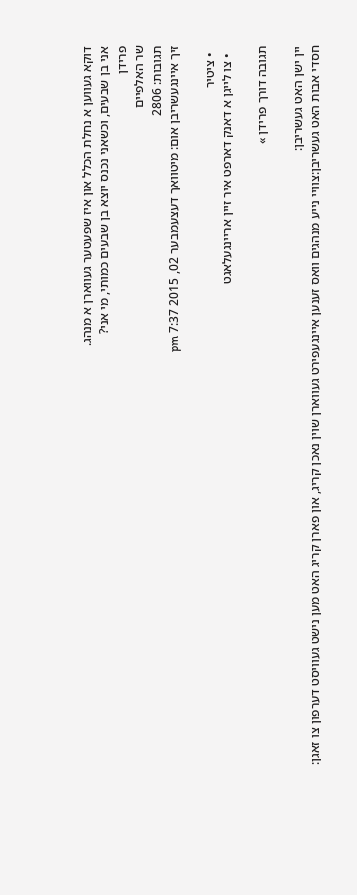דוקא געווען א נחלת הכלל און איז שפעטער געווארן א מנהג.
אני בן שבעים, וכשאני נכנס יוצא בן שבעים כמותי, מי אני?
פרידן
שר האלפיים
תגובות: 2806
זיך איינגעשריבן אום: מיטוואך דעצעמבער 02, 2015 7:37 pm

  • ציטיר
  • צו לייגן א דאנק דארפט איר זיין אריינגעלאגט

תגובה דורך פרידן »

יין ישן האט געשריבן:
חסדי אבות האט געשריבן:צוויי נייע מנהגים וואס זענען איינגעפירט געווארן שוין נאכן קריג, און פארן קריג האט מען נישט געוויסט דערפון צו זאגן: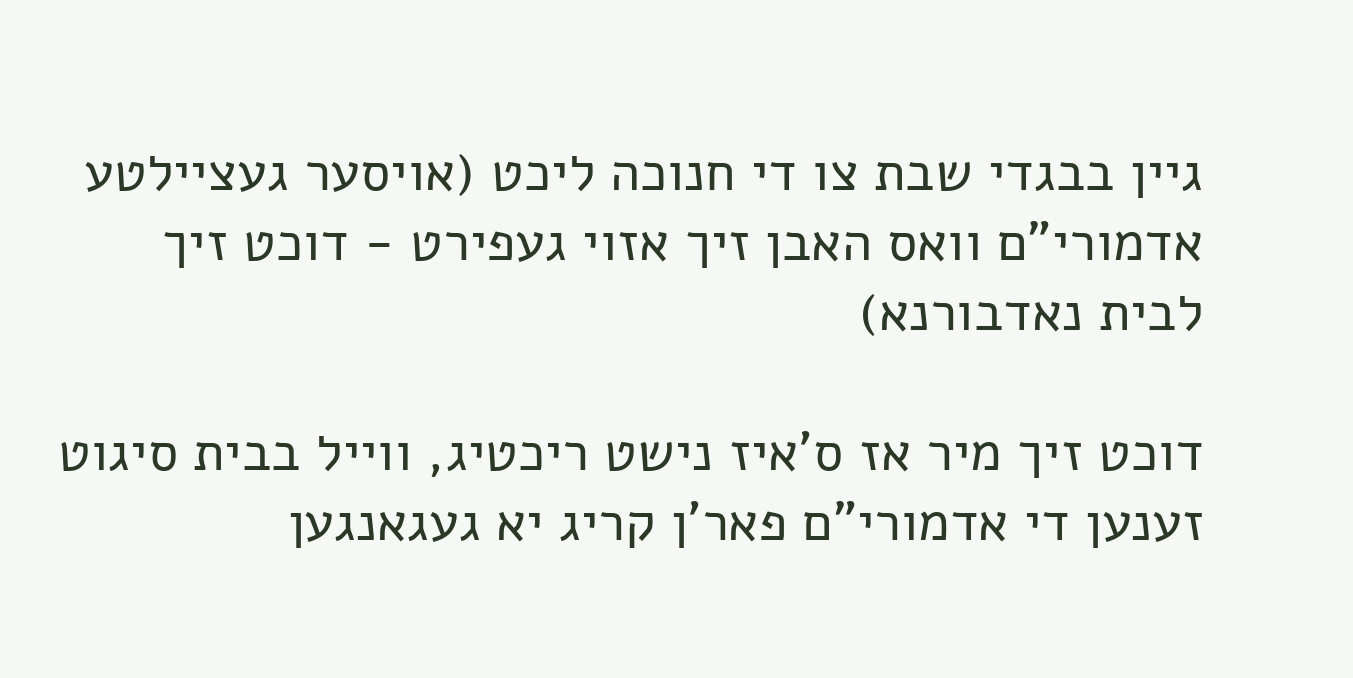גיין בבגדי שבת צו די חנוכה ליכט (אויסער געציילטע אדמורי"ם וואס האבן זיך אזוי געפירט - דוכט זיך לבית נאדבורנא)

דוכט זיך מיר אז ס'איז נישט ריכטיג, ווייל בבית סיגוט זענען די אדמורי"ם פאר'ן קריג יא געגאנגען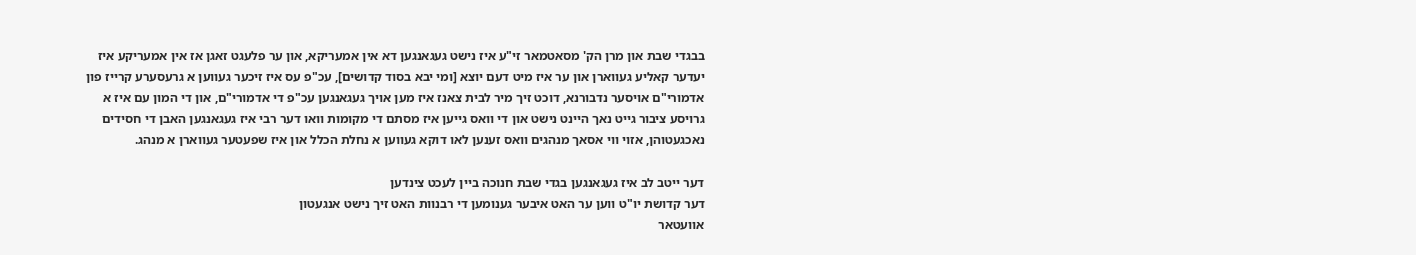בבגדי שבת און מרן הק' מסאטמאר זי"ע איז נישט געגאנגען דא אין אמעריקא, און ער פלעגט זאגן אז אין אמעריקע איז יעדער קאליע געווארן און ער איז מיט דעם יוצא [ומי יבא בסוד קדושים], עכ"פ עס איז זיכער געווען א גרעסערע קרייז פון אדמורי"ם אויסער נדבורנא, דוכט זיך מיר לבית צאנז איז מען אויך געגאנגען עכ"פ די אדמורי"ם, און די המון עם איז א גרויסע ציבור גייט נאך היינט נישט און די וואס גייען איז מסתם די מקומות וואו דער רבי איז געגאנגען האבן די חסידים נאכגעטוהן, אזוי ווי אסאך מנהגים וואס זענען לאו דוקא געווען א נחלת הכלל און איז שפעטער געווארן א מנהג.

דער ייטב לב איז געגאנגען בגדי שבת חנוכה ביין לעכט צינדען
דער קדושת יו"ט ווען ער האט איבער גענומען די רבנוות האט זיך נישט אנגעטון
אוועטאר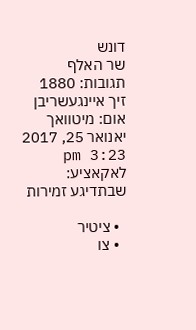דונש
שר האלף
תגובות: 1880
זיך איינגעשריבן אום: מיטוואך יאנואר 25, 2017 3:23 pm
לאקאציע: שבתדיגע זמירות

  • ציטיר
  • צו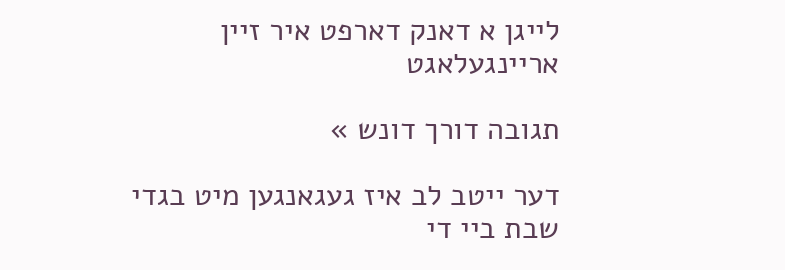לייגן א דאנק דארפט איר זיין אריינגעלאגט

תגובה דורך דונש »

דער ייטב לב איז געגאנגען מיט בגדי שבת ביי די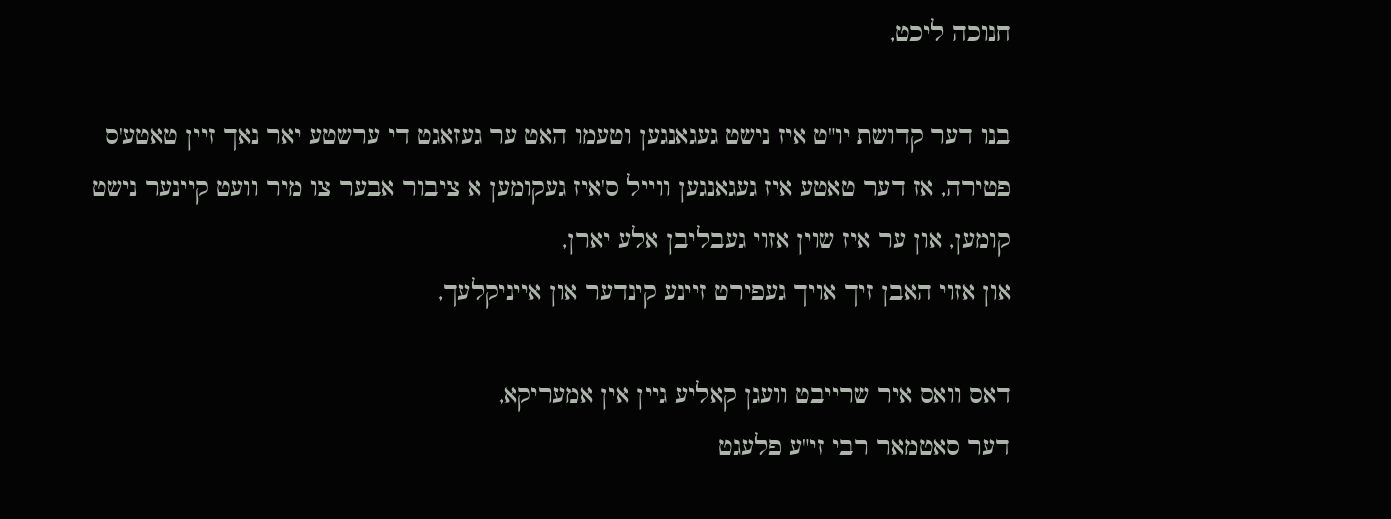חנוכה ליכט,

בנו דער קדושת יו"ט איז נישט געגאנגען וטעמו האט ער געזאגט די ערשטע יאר נאך זיין טאטע'ס פטירה, אז דער טאטע איז געגאנגען ווייל ס'איז געקומען א ציבור אבער צו מיר וועט קיינער נישט קומען, און ער איז שוין אזוי געבליבן אלע יארן,
און אזוי האבן זיך אויך געפירט זיינע קינדער און אייניקלעך,

דאס וואס איר שרייבט וועגן קאליע גיין אין אמעריקא,
דער סאטמאר רבי זי"ע פלעגט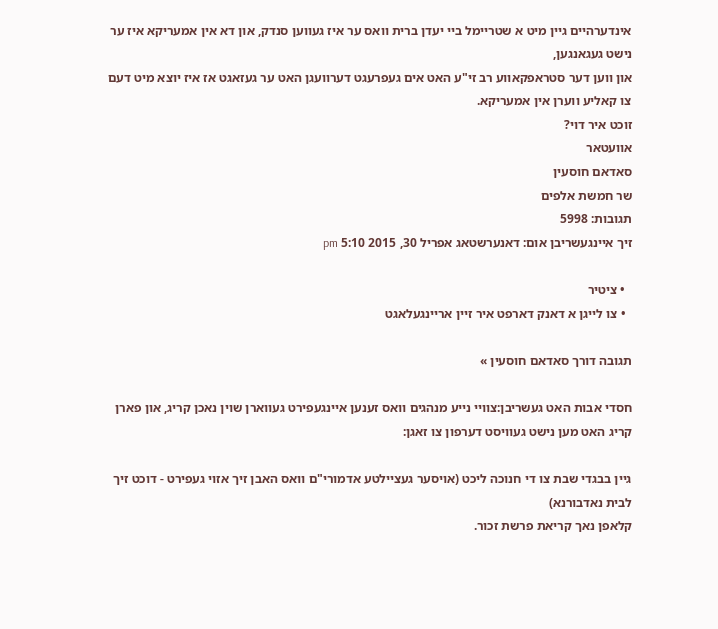אינדערהיים גיין מיט א שטריימל ביי יעדן ברית וואס ער איז געווען סנדק, און דא אין אמעריקא איז ער נישט געגאנגען,
און ווען דער סטראפקאווע רב זי"ע האט אים געפרעגט דערוועגן האט ער געזאגט אז איז יוצא מיט דעם צו קאליע ווערן אין אמעריקא.
זוכט איר דוי?
אוועטאר
סאדאם חוסעין
שר חמשת אלפים
תגובות: 5998
זיך איינגעשריבן אום: דאנערשטאג אפריל 30, 2015 5:10 pm

  • ציטיר
  • צו לייגן א דאנק דארפט איר זיין אריינגעלאגט

תגובה דורך סאדאם חוסעין »

חסדי אבות האט געשריבן:צוויי נייע מנהגים וואס זענען איינגעפירט געווארן שוין נאכן קריג, און פארן קריג האט מען נישט געוויסט דערפון צו זאגן:

גיין בבגדי שבת צו די חנוכה ליכט (אויסער געציילטע אדמורי"ם וואס האבן זיך אזוי געפירט - דוכט זיך לבית נאדבורנא)
קלאפן נאך קריאת פרשת זכור.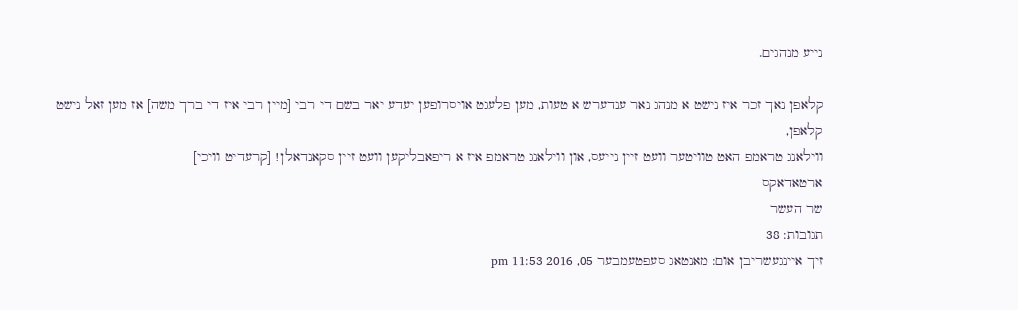נייע מנהגים.

קלאפן נאך זכר איז נישט א מנהג נאר ענדערש א טעות, מען פלעגט אויסרופען יעדע יאר בשם די רבי [מיין רבי איז די ברך משה] אז מען זאל נישט קלאפן,
ווילאנג טראמפ האט טוויטער וועט זיין נייעס, און ווילאנג טראמפ איז א ריפאבליקען וועט זיין סקאנדאלן! [קרעדיט וויכי]
ארטאדאקס
שר העשר
תגובות: 38
זיך איינגעשריבן אום: מאנטאג סעפטעמבער 05, 2016 11:53 pm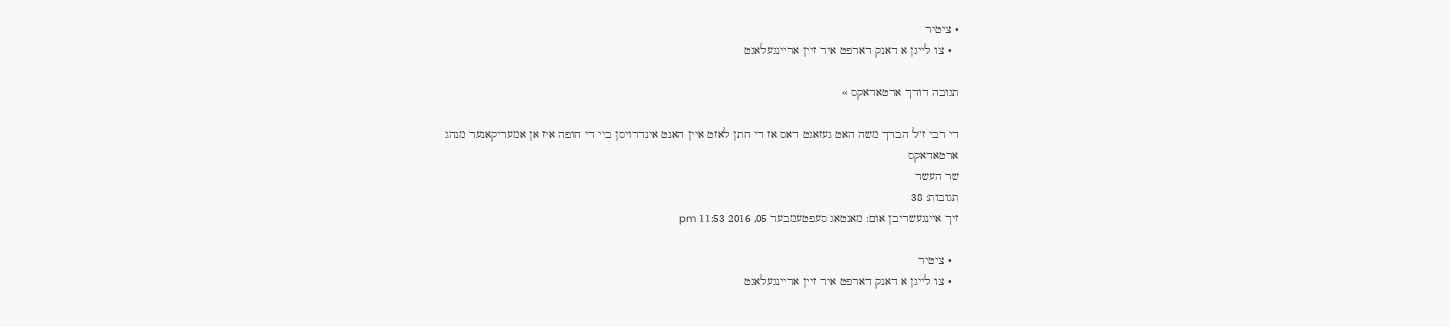• ציטיר
  • צו לייגן א דאנק דארפט איר זיין אריינגעלאגט

תגובה דורך ארטאדאקס »

די רבי ז"ל הברך משה האט געזאגט דאס אז די חתן לאזט איין האנט אינדרויסן ביי די חופה איז אן אמעריקאנער מנהג
ארטאדאקס
שר העשר
תגובות: 38
זיך איינגעשריבן אום: מאנטאג סעפטעמבער 05, 2016 11:53 pm

  • ציטיר
  • צו לייגן א דאנק דארפט איר זיין אריינגעלאגט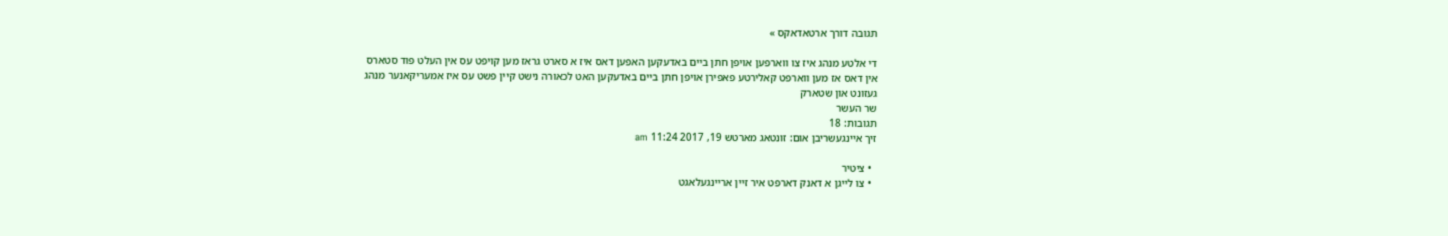תגובה דורך ארטאדאקס »

די אלטע מנהג איז צו ווארפען אויפן חתן ביים באדעקען האפען דאס איז א סארט גראז מען קויפט עס אין העלט פוד סטארס
אין דאס אז מען ווארפט קאלירטע פאפירן אויפן חתן ביים באדעקען האט לכאורה נישט קיין פשט עס איז אמעריקאנער מנהג
געזונט און שטארק
שר העשר
תגובות: 18
זיך איינגעשריבן אום: זונטאג מארטש 19, 2017 11:24 am

  • ציטיר
  • צו לייגן א דאנק דארפט איר זיין אריינגעלאגט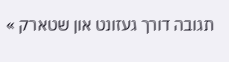תגובה דורך געזונט און שטארק »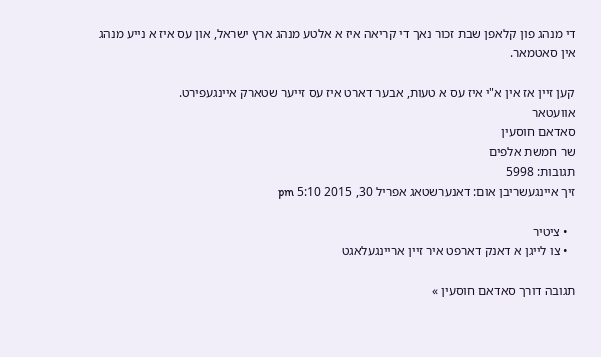די מנהג פון קלאפן שבת זכור נאך די קריאה איז א אלטע מנהג ארץ ישראל, און עס איז א נייע מנהג אין סאטמאר.

קען זיין אז אין א"י איז עס א טעות, אבער דארט איז עס זייער שטארק איינגעפירט.
אוועטאר
סאדאם חוסעין
שר חמשת אלפים
תגובות: 5998
זיך איינגעשריבן אום: דאנערשטאג אפריל 30, 2015 5:10 pm

  • ציטיר
  • צו לייגן א דאנק דארפט איר זיין אריינגעלאגט

תגובה דורך סאדאם חוסעין »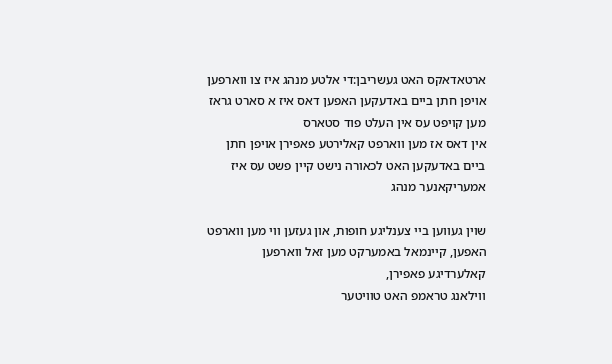ארטאדאקס האט געשריבן:די אלטע מנהג איז צו ווארפען אויפן חתן ביים באדעקען האפען דאס איז א סארט גראז מען קויפט עס אין העלט פוד סטארס
אין דאס אז מען ווארפט קאלירטע פאפירן אויפן חתן ביים באדעקען האט לכאורה נישט קיין פשט עס איז אמעריקאנער מנהג

שוין געווען ביי צענליגע חופות, און געזען ווי מען ווארפט האפען, קיינמאל באמערקט מען זאל ווארפען קאלערדיגע פאפירן,
ווילאנג טראמפ האט טוויטער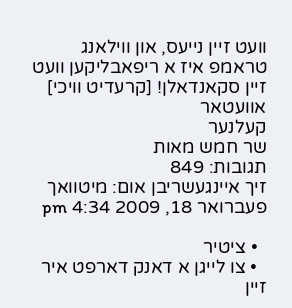וועט זיין נייעס, און ווילאנג טראמפ איז א ריפאבליקען וועט זיין סקאנדאלן! [קרעדיט וויכי]
אוועטאר
קעלנער
שר חמש מאות
תגובות: 849
זיך איינגעשריבן אום: מיטוואך פעברואר 18, 2009 4:34 pm

  • ציטיר
  • צו לייגן א דאנק דארפט איר זיין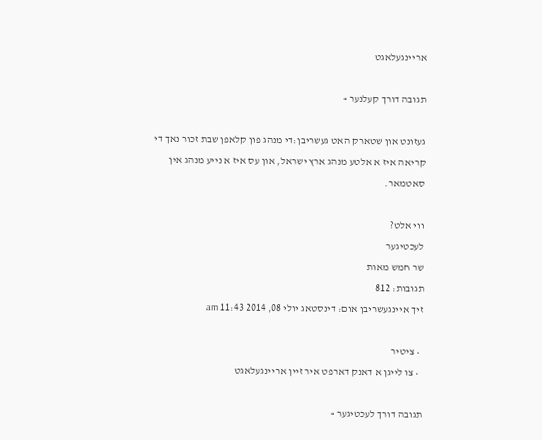אריינגעלאגט

תגובה דורך קעלנער »

געזונט און שטארק האט געשריבן:די מנהג פון קלאפן שבת זכור נאך די קריאה איז א אלטע מנהג ארץ ישראל, און עס איז א נייע מנהג אין סאטמאר.

ווי אלט?
לעכטיגער
שר חמש מאות
תגובות: 812
זיך איינגעשריבן אום: דינסטאג יולי 08, 2014 11:43 am

  • ציטיר
  • צו לייגן א דאנק דארפט איר זיין אריינגעלאגט

תגובה דורך לעכטיגער »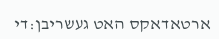ארטאדאקס האט געשריבן:די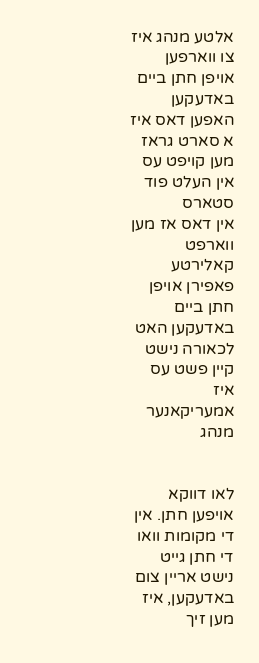אלטע מנהג איז צו ווארפען אויפן חתן ביים באדעקען האפען דאס איז א סארט גראז מען קויפט עס אין העלט פוד סטארס
אין דאס אז מען ווארפט קאלירטע פאפירן אויפן חתן ביים באדעקען האט לכאורה נישט קיין פשט עס איז אמעריקאנער מנהג


לאו דווקא אויפען חתן. אין די מקומות וואו די חתן גייט נישט אריין צום באדעקען, איז מען זיך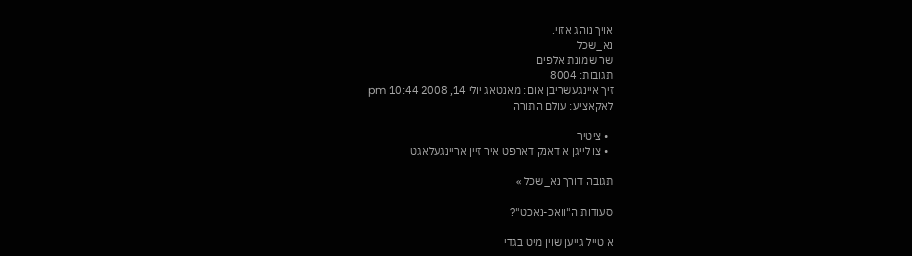אויך נוהג אזוי.
נא_שכל
שר שמונת אלפים
תגובות: 8004
זיך איינגעשריבן אום: מאנטאג יולי 14, 2008 10:44 pm
לאקאציע: עולם התורה

  • ציטיר
  • צו לייגן א דאנק דארפט איר זיין אריינגעלאגט

תגובה דורך נא_שכל »

סעודות ה"וואכ-נאכט"?

א טייל גייען שוין מיט בגדי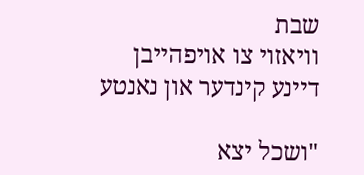שבת
וויאזוי צו אויפהייבן דיינע קינדער און נאנטע

"ושכל יצא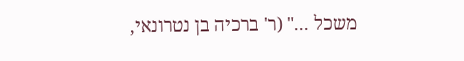משכל ..." (ר' ברכיה בן נטרונאי,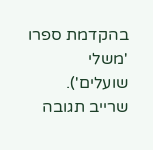בהקדמת ספרו 'משלי שועלים').
שרייב תגובה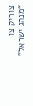צוריק צו “מנהג ישראל”